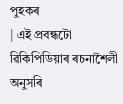পুহকৰ
| এই প্ৰবন্ধটো ৱিকিপিডিয়াৰ ৰচনাশৈলী অনুসৰি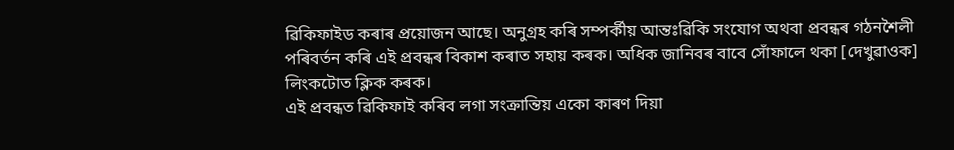ৱিকিফাইড কৰাৰ প্ৰয়োজন আছে। অনুগ্ৰহ কৰি সম্পৰ্কীয় আন্তঃৱিকি সংযোগ অথবা প্ৰবন্ধৰ গঠনশৈলী পৰিবৰ্তন কৰি এই প্ৰবন্ধৰ বিকাশ কৰাত সহায় কৰক। অধিক জানিবৰ বাবে সোঁফালে থকা [দেখুৱাওক] লিংকটোত ক্লিক কৰক।
এই প্ৰবন্ধত ৱিকিফাই কৰিব লগা সংক্ৰান্তিয় একো কাৰণ দিয়া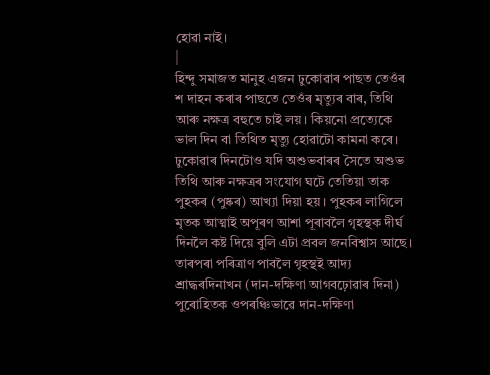হোৱা নাই।
|
হিন্দু সমাজত মানুহ এজন ঢুকোৱাৰ পাছত তেওঁৰ শ দাহন কৰাৰ পাছতে তেওঁৰ মৃত্যুৰ বাৰ, তিথি আৰু নক্ষত্ৰ বহুতে চাই লয়। কিয়নো প্ৰত্যেকে ভাল দিন বা তিথিত মৃত্যু হোৱাটো কামনা কৰে। ঢুকোৱাৰ দিনটোও যদি অশুভবাৰৰ সৈতে অশুভ তিথি আৰু নক্ষত্ৰৰ সংযোগ ঘটে তেতিয়া তাক পুহকৰ (পুষ্কৰ) আখ্যা দিয়া হয়। পুহকৰ লাগিলে মৃতক আত্মাই অপূৰণ আশা পূৰাবলৈ গৃহস্থক দীৰ্ঘ দিনলৈ কষ্ট দিয়ে বুলি এটা প্ৰবল জনবিশ্বাস আছে। তাৰপৰা পৰিত্ৰাণ পাবলৈ গৃহস্থই আদ্য শ্ৰাদ্ধৰদিনাখন (দান-দক্ষিণা আগবঢ়োৱাৰ দিনা) পুৰোহিতক ওপৰঞ্চিভাৱে দান-দক্ষিণা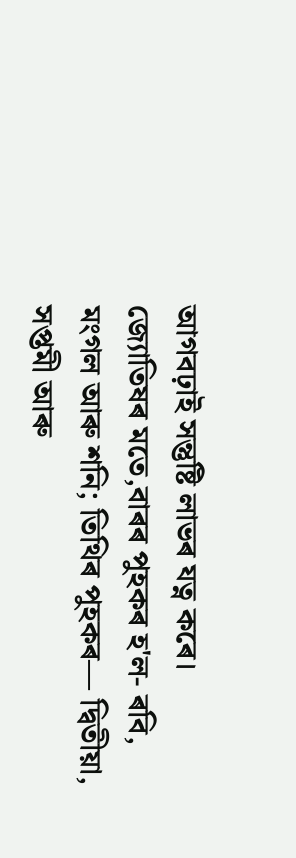আগবঢ়াই সন্তুষ্টি লাভৰ যত্ন কৰে। জ্যোতিষৰ মতে,বাৰৰ পুহকৰ হ'ল- ৰবি, মংগল আৰু শনি; তিথিৰ পুহকৰ— দ্বিতীয়া, সপ্তমী আৰু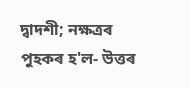দ্বাদশী; নক্ষত্ৰৰ পুহকৰ হ'ল- উত্তৰ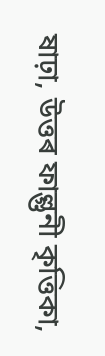ষাঢ়া, উত্তৰ ফাল্গুনী কৃত্তিকা,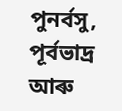পুনৰ্বসু, পূৰ্বভাদ্ৰ আৰু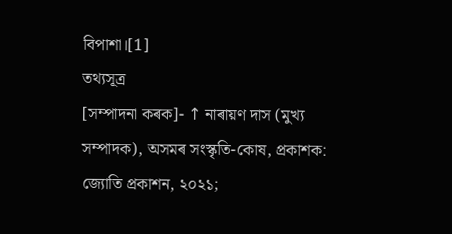বিপাশা।[1]
তথ্যসূত্ৰ
[সম্পাদনা কৰক]- ↑ নাৰায়ণ দাস (মুখ্য সম্পাদক), অসমৰ সংস্কৃতি-কোষ, প্ৰকাশক: জ্যোতি প্ৰকাশন, ২০২১;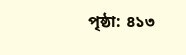পৃষ্ঠা: ৪১৩